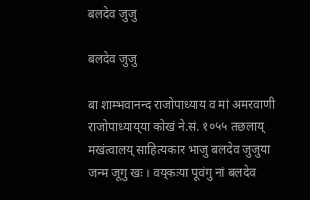बलदेव जुजु

बलदेव जुजु

बा शाम्भवानन्द राजोपाध्याय व मां अमरवाणी राजोपाध्याय्‌या कोखं ने.सं. १०५५ तछलाय् मखंत्वालय् साहित्यकार भाजु बलदेव जुजुया जन्म जूगु खः । वय्‌कःया पूवंगु नां बलदेव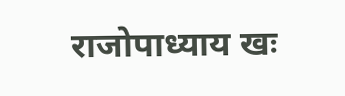राजोपाध्याय खः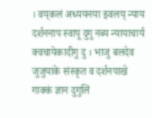। वय्‌कलं अध्ययनया झ्वलय् न्याय दर्शननाप स्वापू दुगु नब्य न्यायाचार्य क्वचायेकादीगु दु । भाजु बलदेव जुजुयाके संस्कृत व दर्शनपाखे गाक्कं ज्ञान दुगुलिं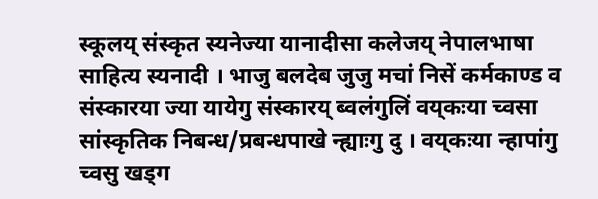स्कूलय् संस्कृत स्यनेज्या यानादीसा कलेजय् नेपालभाषा साहित्य स्यनादी । भाजु बलदेब जुजु मचां निसें कर्मकाण्ड व संस्कारया ज्या यायेगु संस्कारय् ब्वलंगुलिं वय्‌कःया च्वसा सांस्कृतिक निबन्ध/प्रबन्धपाखे न्ह्याःगु दु । वय्‌कःया न्हापांगु च्वसु खड्ग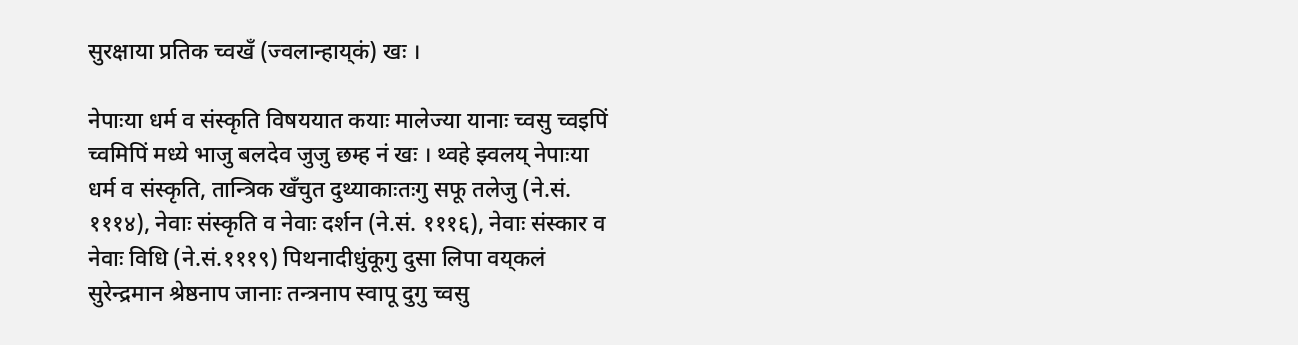सुरक्षाया प्रतिक च्वखँ (ज्वलान्हाय्‌कं) खः ।

नेपाःया धर्म व संस्कृति विषययात कयाः मालेज्या यानाः च्वसु च्वइपिं च्वमिपिं मध्ये भाजु बलदेव जुजु छम्ह नं खः । थ्वहे झ्वलय् नेपाःया धर्म व संस्कृति, तान्त्रिक खँचुत दुथ्याकाःतःगु सफू तलेजु (ने.सं. १११४), नेवाः संस्कृति व नेवाः दर्शन (ने.सं. १११६), नेवाः संस्कार व नेवाः विधि (ने.सं.१११९) पिथनादीधुंकूगु दुसा लिपा वय्‌कलं सुरेन्द्रमान श्रेष्ठनाप जानाः तन्त्रनाप स्वापू दुगु च्वसु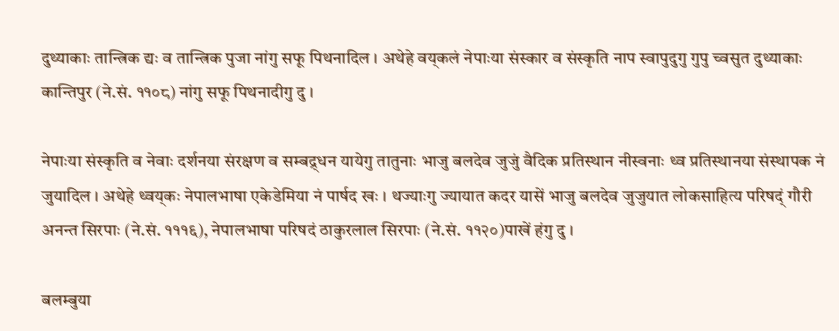दुथ्याकाः तान्त्रिक द्यः व तान्त्रिक पुजा नांगु सफू पिथनादिल । अथेहे वय्‌कलं नेपाःया संस्कार व संस्कृति नाप स्वापुदुगु गुपु च्वसुत दुथ्याकाः कान्तिपुर (ने.सं. ११०८) नांगु सफू पिथनादीगु दु ।

नेपाःया संस्कृति व नेवाः दर्शनया संरक्षण व सम्बद्र्धन यायेगु तातुनाः भाजु बलदेव जुजुं वैदिक प्रतिस्थान नीस्वनाः थ्व प्रतिस्थानया संस्थापक नं जुयादिल । अथेहे थ्वय्‌कः नेपालभाषा एकेडेमिया नं पार्षद खः । थज्याःगु ज्यायात कदर यासें भाजु बलदेव जुजुयात लोकसाहित्य परिषद्ं गौरी अनन्त सिरपाः (ने.सं. १११६), नेपालभाषा परिषदं ठाकुरलाल सिरपाः (ने.सं. ११२०)पाखें हंगु दु ।

बलम्बुया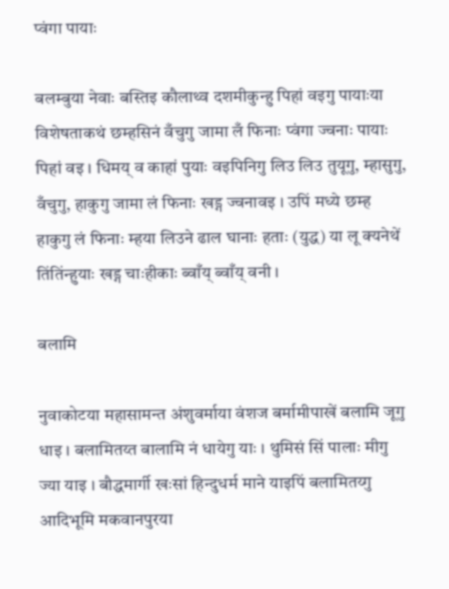प्वंगा पायाः

बलम्बुया नेवाः बस्तिइ कौलाथ्व दशमीकुन्हु पिहां वइगु पायाःया विशेषताकथं छम्हसिनं वँचुगु जामा लँ फिनाः प्वंगा ज्वनाः पायाः पिहां वइ । धिमय् व काहां पुयाः वइपिनिगु लिउ लिउ तुयूगु, म्हासुगु, वँचुगु, हाकुगु जामा लं फिनाः खड्ग ज्वनावइ । उपिं मध्ये छम्ह हाकुगु लं फिनाः म्हया लिउने ढाल घानाः हताः (युद्ध) या लू क्यनेथें तिंतिंन्हुयाः खड्ग चाःहीकाः ब्वाँय् ब्वाँय् वनी ।

बलामि

नुवाकोटया महासामन्त अंशुवर्माया वंशज बर्मामीपाखें बलामि जूगु धाइ । बलामितय्त बालामि नं धायेगु याः । थुमिसं सिं पालाः मीगु ज्या याइ । बौद्धमार्गी खःसां हिन्दुधर्म माने याइपिं बलामितय्गु आदिभूमि मकवानपुरया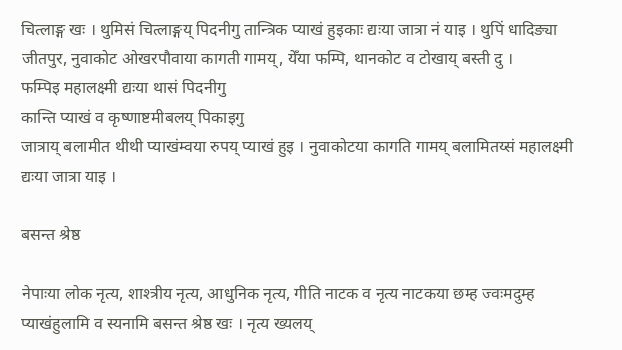चित्लाङ्ग खः । थुमिसं चित्लाङ्गय् पिदनीगु तान्त्रिक प्याखं हुइकाः द्यःया जात्रा नं याइ । थुपिं धादिङ्या जीतपुर, नुवाकोट ओखरपौवाया कागती गामय्, येँया फम्पि, थानकोट व टोखाय् बस्ती दु ।
फम्पिइ महालक्ष्मी द्यःया थासं पिदनीगु
कान्ति प्याखं व कृष्णाष्टमीबलय् पिकाइगु
जात्राय् बलामीत थीथी प्याखंम्वया रुपय् प्याखं हुइ । नुवाकोटया कागति गामय् बलामितय्सं महालक्ष्मी द्यःया जात्रा याइ ।

बसन्त श्रेष्ठ

नेपाःया लोक नृत्य, शाश्त्रीय नृत्य, आधुनिक नृत्य, गीति नाटक व नृत्य नाटकया छम्ह ज्वःमदुम्ह प्याखंहुलामि व स्यनामि बसन्त श्रेष्ठ खः । नृत्य ख्यलय्‌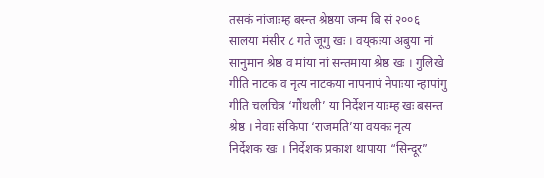तसकं नांजाःम्ह बस्न्त श्रेष्ठया जन्म बि सं २००६ सालया मंसीर ८ गते जूगु खः । वय्‌कःया अबुया नां सानुमान श्रेष्ठ व मांया नां सन्तमाया श्रेष्ठ खः । गुलिखे गीति नाटक व नृत्य नाटकया नापनापं नेपाःया न्हापांगु गीति चलचित्र ‘गौंथली’ या निर्देशन याःम्ह खः बसन्त श्रेष्ठ । नेवाः संकिपा ‘राजमति’या वयकः नृत्य निर्देशक खः । निर्देशक प्रकाश थापाया “सिन्दूर”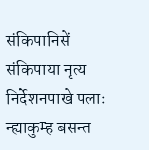संकिपानिसें संकिपाया नृत्य निर्देशनपाखे पलाः न्ह्याकुम्ह बसन्त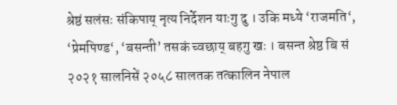श्रेष्ठं सलंसः संकिपाय्‌ नृत्य निर्देशन याःगु दु । उकि मध्ये ‘राजमति‘, ‘प्रेमपिण्ड‘, ‘बसन्ती’ तसकं च्वछाय्‌ बहगु खः । बसन्त श्रेष्ठ बि सं २०२१ सालनिसें २०५८ सालतक तत्कालिन नेपाल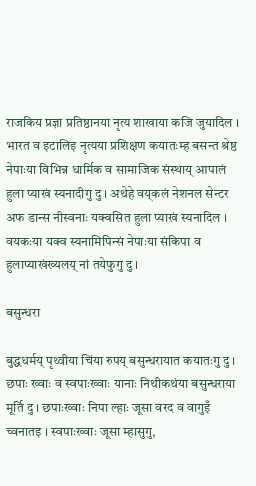राजकिय प्रज्ञा प्रतिष्ठानया नृत्य शाखाया कजि जुयादिल । भारत व इटालिइ नृत्यया प्रशिक्षण कयातःम्ह बसन्त श्रेष्ठ नेपाःया विभिन्न धार्मिक व सामाजिक संस्थाय्‌ आपालं हुला प्याखं स्यनादीगु दु । अथेहे वय्‌कलं नेशनल सेन्टर अफ डान्स नीस्वनाः यक्वसित हुला प्याखं स्यनादिल । वयकःया यक्व स्यनामिपिन्सं नेपाःया संकिपा व हुलाप्याखंख्यलय्‌ नां तयेफुगु दु ।

बसुन्धरा

बुद्धधर्मय्‌ पृथ्वीया चिंया रुपय्‌ बसुन्धरायात कयातःगु दु । छपाः ख्वाः व स्वपाःख्वाः यानाः निथीकथंया बसुन्धराया मूर्ति दु । छपाःख्वाः निपा ल्हाः जूसा वरद व वागुइँ च्वनातइ । स्वपाःख्वाः जूसा म्हासुगु,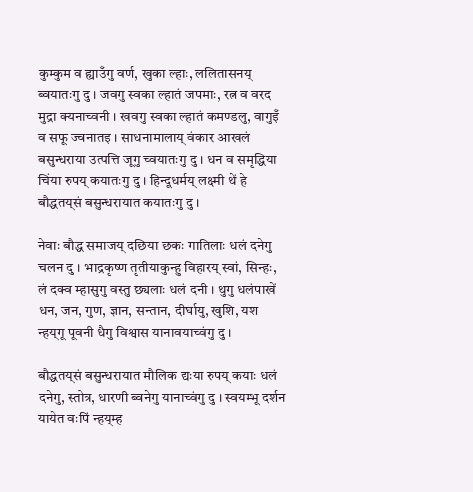कुम्कुम व ह्याउँगु वर्ण, खुका ल्हाः, ललितासनय्‌ ब्वयातःगु दु । जवगु स्वका ल्हातं जपमाः, रत्न व वरद मुद्रा क्यनाच्वनी । खवगु स्वका ल्हातं कमण्डलु, वागुइँ व सफू ज्वनातइ । साधनामालाय्‌ वंकार आखलं बसुन्धराया उत्पत्ति जूगु च्वयातःगु दु । धन व समृद्धिया चिंया रुपय्‌ कयातःगु दु । हिन्दूधर्मय्‌ लक्ष्मी थें हे बौद्धतय्‌सं बसुन्धरायात कयातःगु दु ।

नेवाः बौद्ध समाजय्‌ दछिया छकः गातिलाः धलं दनेगु चलन दु । भाद्रकृष्ण तृतीयाकुन्हु विहारय्‌ स्वां, सिन्हः, लं दक्व म्हासुगु वस्तु छ्यलाः धलं दनी । थुगु धलंपाखें धन, जन, गुण, ज्ञान, सन्तान, दीर्घायु, खुशि, यश न्हय्‌गू पूवनी धैगु विश्वास यानावयाच्वंगु दु ।

बौद्धतय्‌सं बसुन्धरायात मौलिक द्यःया रुपय्‌ कयाः धलं दनेगु, स्तोत्र, धारणी ब्वनेगु यानाच्वंगु दु । स्वयम्भू दर्शन यायेत वःपिं न्हय्‌म्ह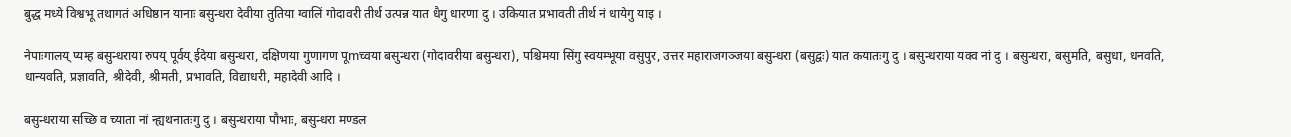बुद्ध मध्ये विश्वभू तथागतं अधिष्ठान यानाः बसुन्धरा देवीया तुतिया ग्वालिं गोदावरी तीर्थ उत्पन्न यात धैगु धारणा दु । उकियात प्रभावती तीर्थ नं धायेगु याइ ।

नेपाःगालय्‌ प्यम्ह बसुन्धराया रुपय्‌ पूर्वय्‌ ईदेया बसुन्धरा, दक्षिणया गुणागण पूmच्वया बसुन्धरा (गोदावरीया बसुन्धरा), पश्चिमया सिंगु स्वयम्भूया वसुपुर, उत्तर महाराजगञ्जया बसुन्धरा (बसुद्वः) यात कयातःगु दु । बसुन्धराया यक्व नां दु । बसुन्धरा, बसुमति, बसुधा, धनवति, धान्यवति, प्रज्ञावति, श्रीदेवी, श्रीमती, प्रभावति, विद्याधरी, महादेवी आदि ।

बसुन्धराया सच्छि व च्याता नां न्ह्यथनातःगु दु । बसुन्धराया पौभाः, बसुन्धरा मण्डल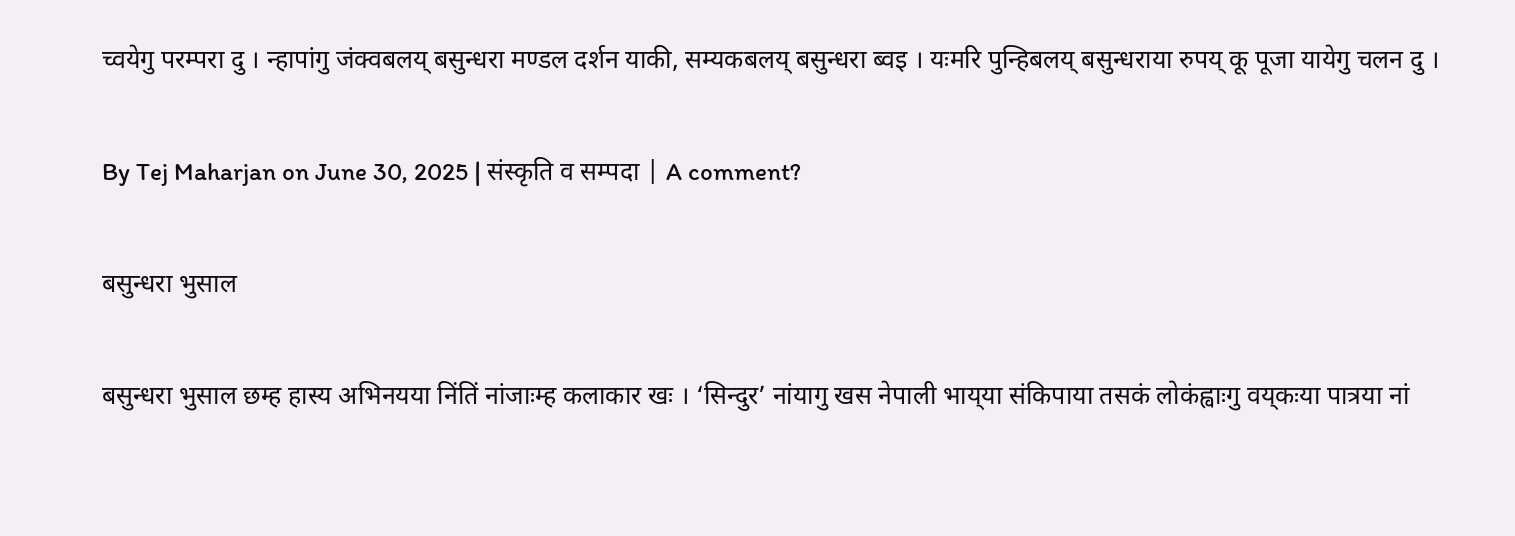च्वयेगु परम्परा दु । न्हापांगु जंक्वबलय्‌ बसुन्धरा मण्डल दर्शन याकी, सम्यकबलय्‌ बसुन्धरा ब्वइ । यःमरि पुन्हिबलय्‌ बसुन्धराया रुपय्‌ कू पूजा यायेगु चलन दु ।

By Tej Maharjan on June 30, 2025 | संस्कृति व सम्पदा | A comment?

बसुन्धरा भुसाल

बसुन्धरा भुसाल छम्ह हास्य अभिनयया निंतिं नांजाःम्ह कलाकार खः । ‘सिन्दुर’ नांयागु खस नेपाली भाय्‌या संकिपाया तसकं लोकंह्वाःगु वय्‌कःया पात्रया नां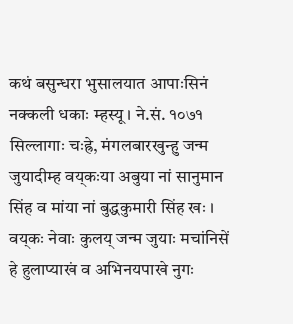कथं बसुन्धरा भुसालयात आपाःसिनं नक्कली धकाः म्हस्यू । ने.सं. १०७१ सिल्लागाः चःह्रे, मंगलबारखुन्हु जन्म जुयादीम्ह वय्‌कःया अबुया नां सानुमान सिंह व मांया नां बुद्धकुमारी सिंह खः । वय्‌कः नेवाः कुलय्‌ जन्म जुयाः मचांनिसें हे हुलाप्याखं व अभिनयपाखे नुगः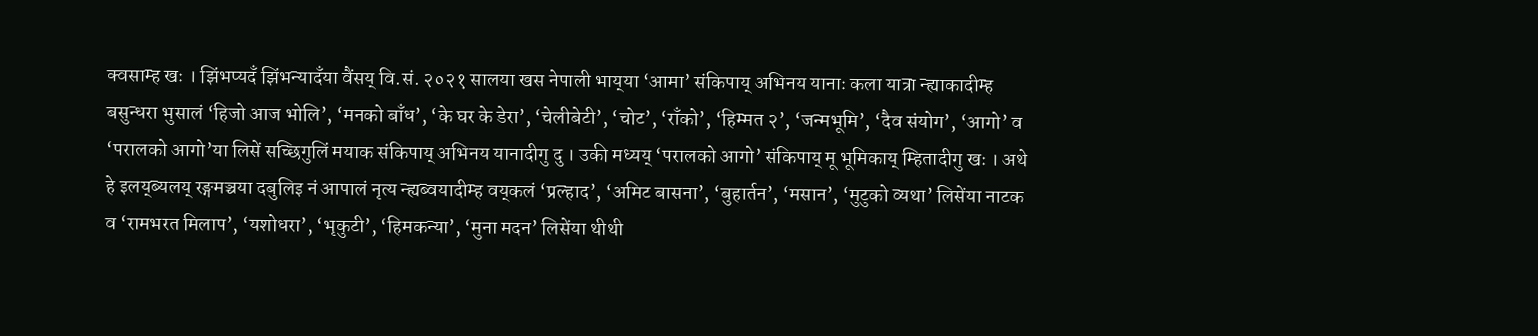क्वसाम्ह खः । झिंभप्यदँ झिंभन्यादँया वैंसय्‌ वि.सं. २०२१ सालया खस नेपाली भाय्‌या ‘आमा’ संकिपाय्‌ अभिनय यानाः कला यात्रा न्ह्याकादीम्ह बसुन्धरा भुसालं ‘हिजो आज भोलि’, ‘मनको बाँध’, ‘के घर के डेरा’, ‘चेलीबेटी’, ‘चोट’, ‘राँको’, ‘हिम्मत २’, ‘जन्मभूमि’, ‘दैव संयोग’, ‘आगो’ व ‘परालको आगो’या लिसें सच्छिगुलिं मयाक संकिपाय्‌ अभिनय यानादीगु दु । उकी मध्यय्‌ ‘परालको आगो’ संकिपाय्‌ मू भूमिकाय्‌ म्हितादीगु खः । अथे हे इलय्‌ब्यलय्‌ रङ्गमञ्चया दबुलिइ नं आपालं नृत्य न्ह्यब्वयादीम्ह वय्‌कलं ‘प्रल्हाद’, ‘अमिट बासना’, ‘बुहार्तन’, ‘मसान’, ‘मुटुको व्यथा’ लिसेंया नाटक व ‘रामभरत मिलाप’, ‘यशोधरा’, ‘भृकुटी’, ‘हिमकन्या’, ‘मुना मदन’ लिसेंया थीथी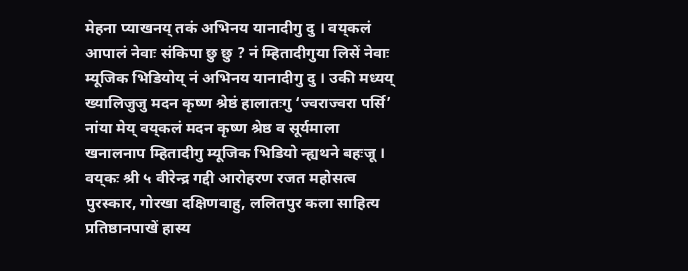मेहना प्याखनय्‌ तकं अभिनय यानादीगु दु । वय्‌कलं आपालं नेवाः संकिपा छु छु ? नं म्हितादीगुया लिसें नेवाः म्यूजिक भिडियोय्‌ नं अभिनय यानादीगु दु । उकी मध्यय्‌ ख्यालिजुजु मदन कृष्ण श्रेष्ठं हालातःगु ‘ज्वराज्वरा पर्सि’ नांया मेय्‌ वय्‌कलं मदन कृष्ण श्रेष्ठ व सूर्यमाला खनालनाप म्हितादीगु म्यूजिक भिडियो न्ह्यथने बहःजू । वय्‌कः श्री ५ वीरेन्द्र गद्दी आरोहरण रजत महोसत्व पुरस्कार, गोरखा दक्षिणवाहु, ललितपुर कला साहित्य प्रतिष्ठानपाखें हास्य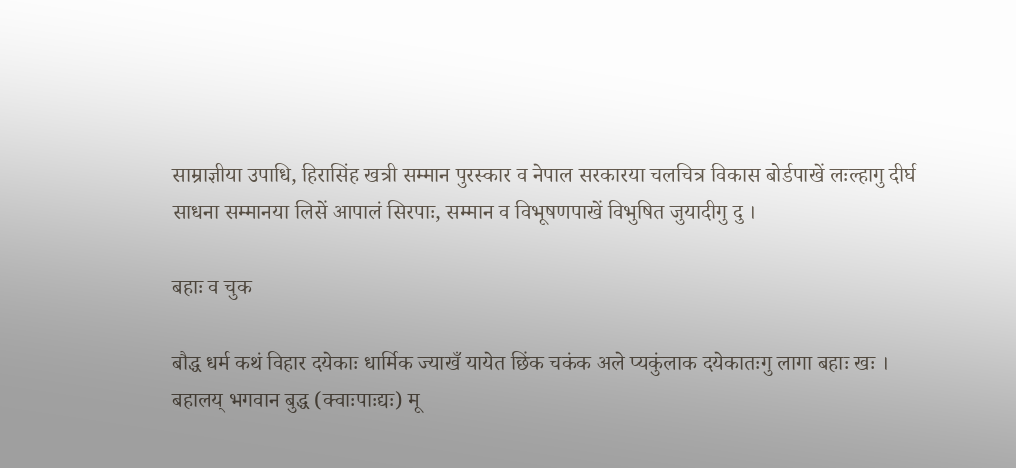साम्राज्ञीया उपाधि, हिरासिंह खत्री सम्मान पुरस्कार व नेपाल सरकारया चलचित्र विकास बोर्डपाखें लःल्हागु दीर्घ साधना सम्मानया लिसें आपालं सिरपाः, सम्मान व विभूषणपाखें विभुषित जुयादीगु दु ।

बहाः व चुक

बौद्ध धर्म कथं विहार दयेकाः धार्मिक ज्याखँ यायेत छिंक चकंक अले प्यकुंलाक दयेकातःगु लागा बहाः खः । बहालय् भगवान बुद्ध (क्वाःपाःद्यः) मू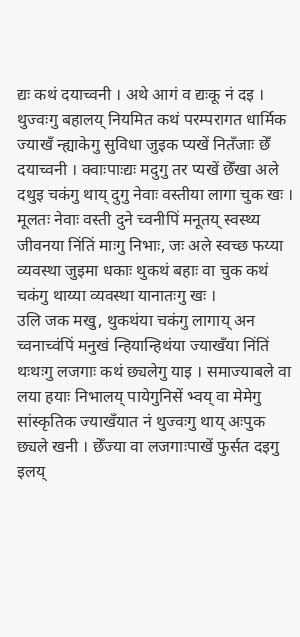द्यः कथं दयाच्वनी । अथे आगं व द्यःकू नं दइ । थुज्वःगु बहालय् नियमित कथं परम्परागत धार्मिक ज्याखँ न्ह्याकेगु सुविधा जुइक प्यखें नितँजाः छेँ दयाच्वनी । क्वाःपाःद्यः मदुगु तर प्यखें छेँखा अले दथुइ चकंगु थाय् दुगु नेवाः वस्तीया लागा चुक खः । मूलतः नेवाः वस्ती दुने च्वनीपिं मनूतय् स्वस्थ्य जीवनया निंतिं माःगु निभाः, जः अले स्वच्छ फय्या व्यवस्था जुइमा धकाः थुकथं बहाः वा चुक कथं चकंगु थाय्या व्यवस्था यानातःगु खः ।
उलि जक मखु, थुकथंया चकंगु लागाय् अन च्वनाच्वंपिं मनुखं न्हियान्हिथंया ज्याखँया निंतिं थःथःगु लजगाः कथं छ्यलेगु याइ । समाज्याबले वा लया हयाः निभालय् पायेगुनिसें भ्वय् वा मेमेगु सांस्कृतिक ज्याखँयात नं थुज्वःगु थाय् अःपुक छ्यले खनी । छेँज्या वा लजगाःपाखें फुर्सत दइगु इलय्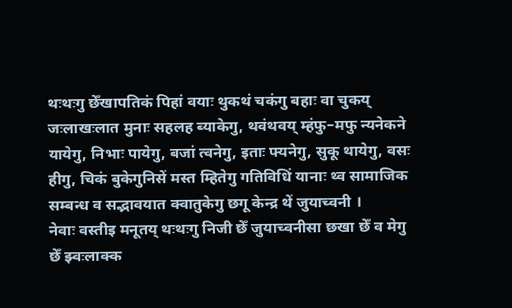थःथःगु छेँखापतिकं पिहां वयाः थुकथं चकंगु बहाः वा चुकय् जःलाखःलात मुनाः सहलह ब्याकेगु, थवंथवय् म्हंफु–मफु न्यनेकने यायेगु, निभाः पायेगु, बजां त्वनेगु, इताः फ्यनेगु, सुकू थायेगु, वसः हीगु, चिकं बुकेगुनिसें मस्त म्हितेगु गतिविधिं यानाः थ्व सामाजिक सम्बन्ध व सद्भावयात क्वातुकेगु छगू केन्द्र थें जुयाच्वनी ।
नेवाः वस्तीइ मनूतय् थःथःगु निजी छेँ जुयाच्वनीसा छखा छेँ व मेगु छेँ झ्वःलाक्क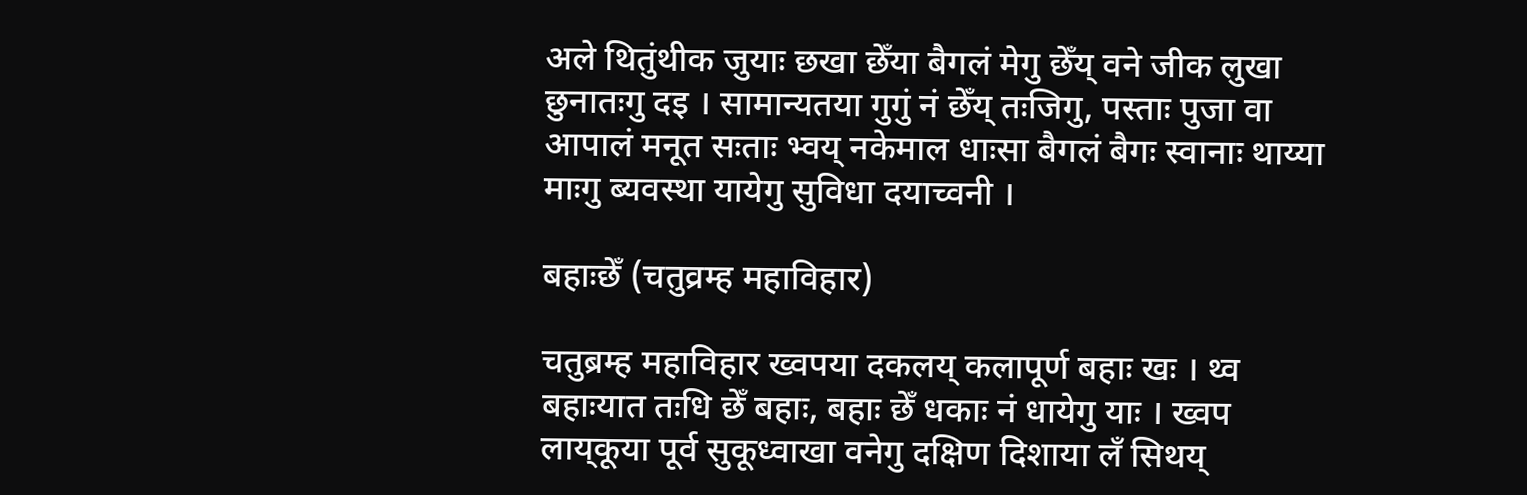अले थितुंथीक जुयाः छखा छेँया बैगलं मेगु छेँय् वने जीक लुखा छुनातःगु दइ । सामान्यतया गुगुं नं छेँय् तःजिगु, पस्ताः पुजा वा आपालं मनूत सःताः भ्वय् नकेमाल धाःसा बैगलं बैगः स्वानाः थाय्या माःगु ब्यवस्था यायेगु सुविधा दयाच्वनी ।

बहाःछेँ (चतुव्रम्ह महाविहार)

चतुब्रम्ह महाविहार ख्वपया दकलय्‌ कलापूर्ण बहाः खः । थ्व बहाःयात तःधि छेँ बहाः, बहाः छेँ धकाः नं धायेगु याः । ख्वप लाय्‌कूया पूर्व सुकूध्वाखा वनेगु दक्षिण दिशाया लँ सिथय्‌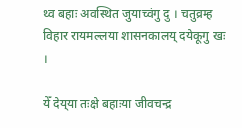थ्व बहाः अवस्थित जुयाच्वंगु दु । चतुव्रम्ह विहार रायमल्लया शासनकालय्‌ दयेकूगु खः ।

येँ देय्‌या तःक्षे बहाःया जीवचन्द्र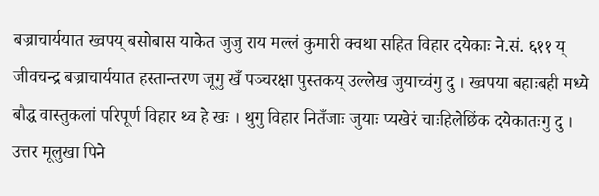बज्राचार्ययात ख्वपय्‌ बसोबास याकेत जुजु राय मल्लं कुमारी क्वथा सहित विहार दयेकाः ने.सं. ६११ य्‌ जीवचन्द्र बज्राचार्ययात हस्तान्तरण जूगु खँ पञ्चरक्षा पुस्तकय्‌ उल्लेख जुयाच्वंगु दु । ख्वपया बहाःबही मध्ये बौद्ध वास्तुकलां परिपूर्ण विहार थ्व हे खः । थुगु विहार नितँजाः जुयाः प्यखेरं चाःहिलेछिंक दयेकातःगु दु । उत्तर मूलुखा पिने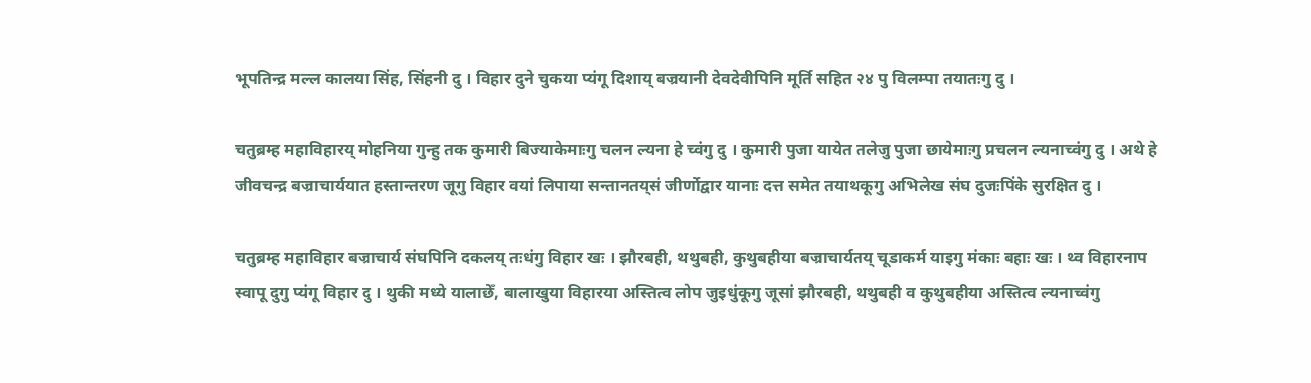भूपतिन्द्र मल्ल कालया सिंह, सिंहनी दु । विहार दुने चुकया प्यंगू दिशाय्‌ बज्रयानी देवदेवीपिनि मूर्ति सहित २४ पु विलम्पा तयातःगु दु ।

चतुब्रम्ह महाविहारय्‌ मोहनिया गुन्हु तक कुमारी बिज्याकेमाःगु चलन ल्यना हे च्वंगु दु । कुमारी पुजा यायेत तलेजु पुजा छायेमाःगु प्रचलन ल्यनाच्वंगु दु । अथे हे जीवचन्द्र बज्राचार्ययात हस्तान्तरण जूगु विहार वयां लिपाया सन्तानतय्‌सं जीर्णोद्वार यानाः दत्त समेत तयाथकूगु अभिलेख संघ दुजःपिंके सुरक्षित दु ।

चतुब्रम्ह महाविहार बज्राचार्य संघपिनि दकलय्‌ तःधंगु विहार खः । झौरबही, थथुबही, कुथुबहीया बज्राचार्यतय्‌ चूडाकर्म याइगु मंकाः बहाः खः । थ्व विहारनाप स्वापू दुगु प्यंगू विहार दु । थुकी मध्ये यालाछेँ, बालाखुया विहारया अस्तित्व लोप जुइधुंकूगु जूसां झौरबही, थथुबही व कुथुबहीया अस्तित्व ल्यनाच्वंगु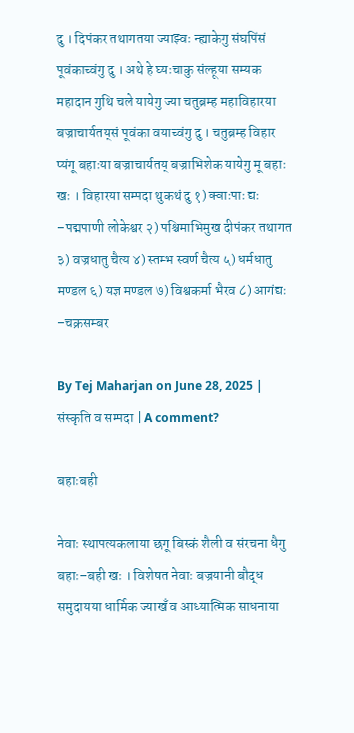दु । दिपंकर तथागतया ज्याझ्वः न्ह्याकेगु संघपिंसं पूवंकाच्वंगु दु । अथे हे घ्यःचाकु संल्हूया सम्यक महादान गुथि चले यायेगु ज्या चतुब्रम्ह महाविहारया बज्राचार्यतय्‌सं पूवंका वयाच्वंगु दु । चतुब्रम्ह विहार प्यंगू बहाःया बज्राचार्यतय्‌ बज्राभिशेक यायेगु मू बहाः खः । विहारया सम्पदा थुकथं दु १) क्वाःपाः द्यः –पद्मपाणी लोकेश्वर २) पश्चिमाभिमुख दीपंकर तथागत ३) वज्रधातु चैत्य ४) स्तम्भ स्वर्ण चैत्य ५) धर्मधातु मण्डल ६) यज्ञ मण्डल ७) विश्वकर्मा भैरव ८) आगंद्यः –चक्रसम्बर

By Tej Maharjan on June 28, 2025 | संस्कृति व सम्पदा | A comment?

बहाःबही

नेवाः स्थापत्यकलाया छगू बिस्कं शैली व संरचना धैगु बहाः–बही खः । विशेषत नेवाः बज्रयानी बौद्ध समुदायया धार्मिक ज्याखँ व आध्यात्मिक साधनाया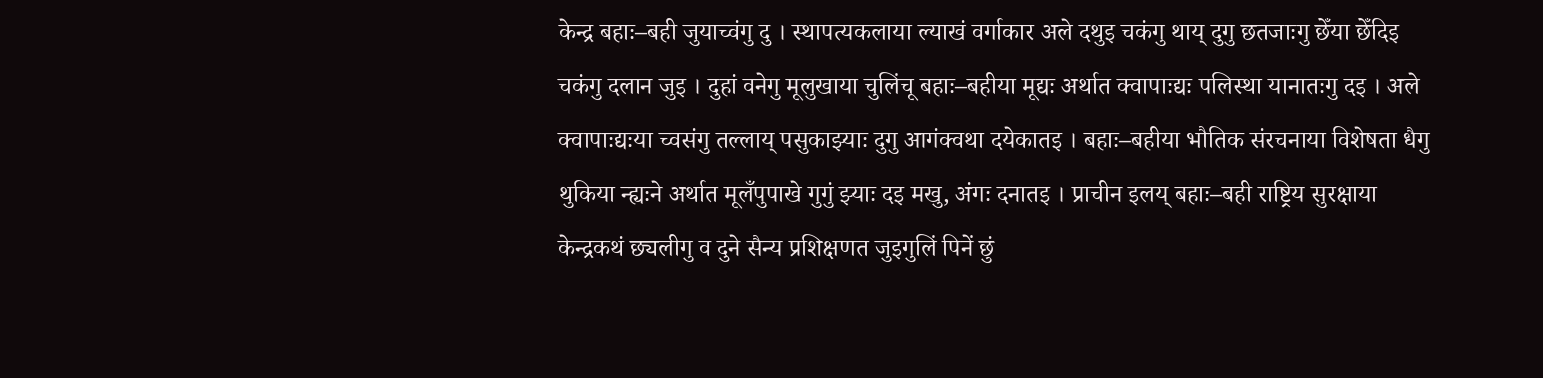केन्द्र बहाः–बही जुयाच्वंगु दु । स्थापत्यकलाया ल्याखं वर्गाकार अले दथुइ चकंगु थाय् दुगु छतजाःगु छेँया छेँदिइ चकंगु दलान जुइ । दुहां वनेगु मूलुखाया चुलिंचू बहाः–बहीया मूद्यः अर्थात क्वापाःद्यः पलिस्था यानातःगु दइ । अले क्वापाःद्यःया च्वसंगु तल्लाय् पसुकाझ्याः दुगु आगंक्वथा दयेकातइ । बहाः–बहीया भौतिक संरचनाया विशेषता धैगु थुकिया न्ह्यःने अर्थात मूलँपुपाखे गुगुं झ्याः दइ मखु, अंगः दनातइ । प्राचीन इलय् बहाः–बही राष्ट्रिय सुरक्षाया केन्द्रकथं छ्यलीगु व दुने सैन्य प्रशिक्षणत जुइगुलिं पिनें छुं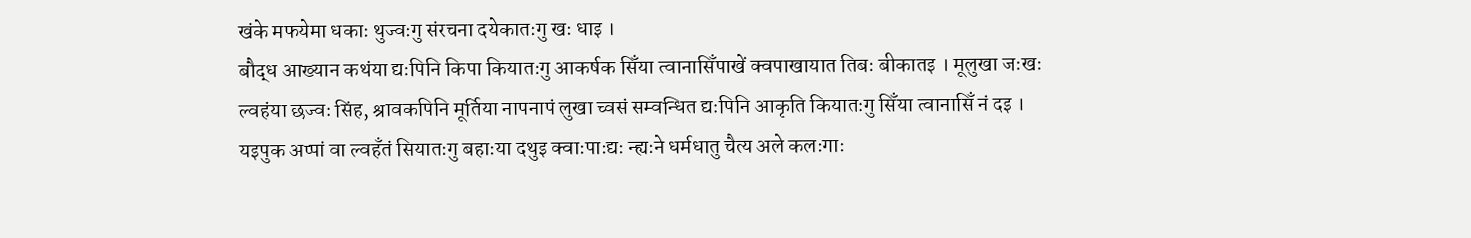खंके मफयेमा धकाः थुज्वःगु संरचना दयेकातःगु खः धाइ ।
बौद्ध आख्यान कथंया द्यःपिनि किपा कियातःगु आकर्षक सिँया त्वानासिँपाखें क्वपाखायात तिबः बीकातइ । मूलुखा जःखः ल्वहंया छज्वः सिंह, श्रावकपिनि मूर्तिया नापनापं लुखा च्वसं सम्वन्धित द्यःपिनि आकृति कियातःगु सिँया त्वानासिँ नं दइ ।
यइपुक अप्पां वा ल्वहँतं सियातःगु बहाःया दथुइ क्वाःपाःद्यः न्ह्यःने धर्मधातु चैत्य अले कलःगाः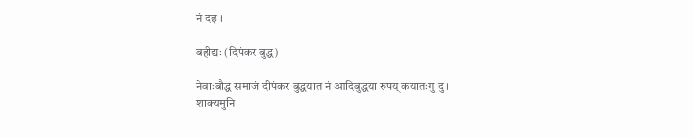नं दइ ।

बहीद्यः (दिपंकर बुद्ध)

नेवाःबौद्ध समाजं दीपंकर बुद्धयात नं आदिबुद्धया रुपय्‌ कयातःगु दु । शाक्यमुनि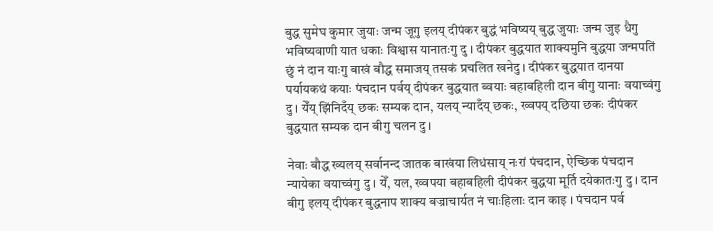बुद्ध सुमेघ कुमार जुयाः जन्म जूगु इलय्‌ दीपंकर बुद्धं भविष्यय्‌ बुद्ध जुयाः जन्म जुइ धैगु भविष्यवाणी यात धकाः विश्वास यानातःगु दु । दीपंकर बुद्धयात शाक्यमुनि बुद्धया जन्मपतिं छुं नं दान याःगु बाखं बौद्ध समाजय्‌ तसकं प्रचलित खनेदु । दीपंकर बुद्धयात दानया पर्यायकथं कयाः पंचदान पर्वय्‌ दीपंकर बुद्धयात ब्वयाः बहाबहिली दान बीगु यानाः वयाच्वंगु दु । येँय्‌ झिंनिदँय्‌ छकः सम्यक दान, यलय्‌ न्यादँय्‌ छकः, ख्वपय्‌ दछिया छकः दीपंकर बुद्धयात सम्यक दान बीगु चलन दु ।

नेवाः बौद्ध ख्यलय्‌ सर्वानन्द जातक बाखंया लिधंसाय्‌ नःरां पंचदान, ऐच्छिक पंचदान न्यायेका वयाच्वंगु दु । येँ, यल, ख्वपया बहाबहिली दीपंकर बुद्धया मूर्ति दयेकातःगु दु । दान बीगु इलय्‌ दीपंकर बुद्धनाप शाक्य बज्राचार्यत नं चाःहिलाः दान काइ । पंचदान पर्व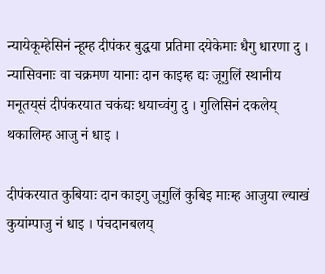न्यायेकूम्हेसिनं न्हूम्ह दीपंकर बुद्धया प्रतिमा दयेकेमाः धैगु धारणा दु । न्यासिवनाः वा चक्रमण यानाः दान काइम्ह द्यः जूगुलिं स्थानीय मनूतय्‌सं दीपंकरयात चकंद्यः धयाच्वंगु दु । गुलिसिनं दकलेय्‌ थकालिम्ह आजु नं धाइ ।

दीपंकरयात कुबियाः दान काइगु जूगुलिं कुबिइ माःम्ह आजुया ल्याखं कुयांम्पाजु नं धाइ । पंचदानबलय्‌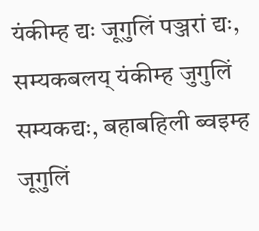यंकीम्ह द्यः जूगुलिं पञ्जरां द्यः, सम्यकबलय्‌ यंकीम्ह जुगुलिं सम्यकद्यः, बहाबहिली ब्वइम्ह जूगुलिं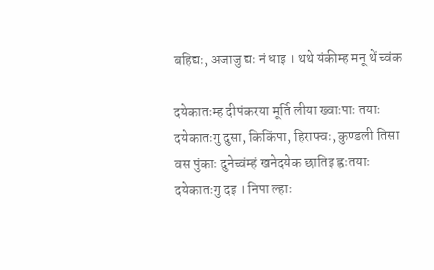बहिद्यः, अजाजु द्यः नं धाइ । थथे यंकीम्ह मनू थें च्वंक

दयेकातःम्ह दीपंकरया मूर्ति लीया ख्वाःपाः तयाः दयेकातःगु दुसा, किकिंपा, हिराफ्वः, कुण्डली तिसा वस पुंकाः दुनेच्वंम्हं खनेदयेक छातिइ ह्वःतयाः दयेकातःगु दइ । निपा ल्हाः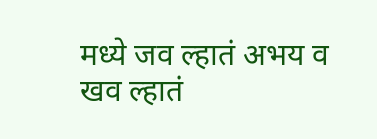मध्ये जव ल्हातं अभय व खव ल्हातं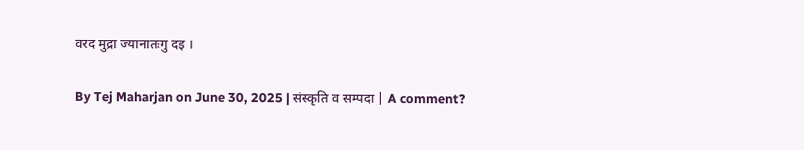वरद मुद्रा ज्यानातःगु दइ ।

By Tej Maharjan on June 30, 2025 | संस्कृति व सम्पदा | A comment?